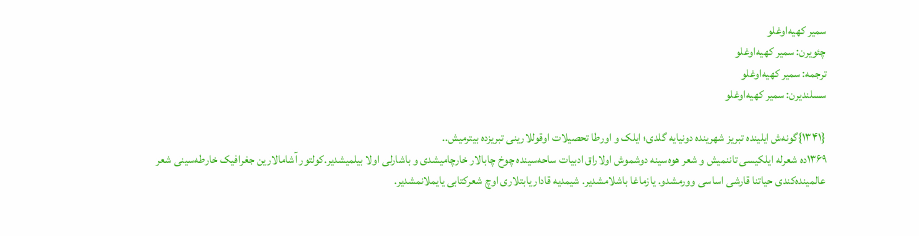سمیر کهیه‌اوغلو
چئویرن: سمیر کهیه‌اوغلو
ترجمه: سمیر کهیه‌اوغلو
سسلندیرن: سمیر کهیه‌اوغلو

{۱۳۴۱}گونه‌ش ایلینده تبریز ‌شهرینده دونیایه گلدى؛ ایلک و اورطا تحصیلات اوقوللارینى تبریزده بیترمیش..
۱۳۶۹ده ‌شعرله ایلکیسى تاننمیش و شعر هوه‌سینه دوشموش اولاراق ادبیات ساحه‌سینده چوخ چابالار خارچامیشدى و باشارلى اولا بیلمیشدیر.کولتور آشامالارین جغرافیک خارطه‌سینى ‌شعر عالمینده‌کندى حیاتنا قارشى اساسى وورمشدو. یازماغا باشلامشدیر. شیمدیه قادار یابتلارى اوچ ‌شعر‌کتابى یایملانمشدیر.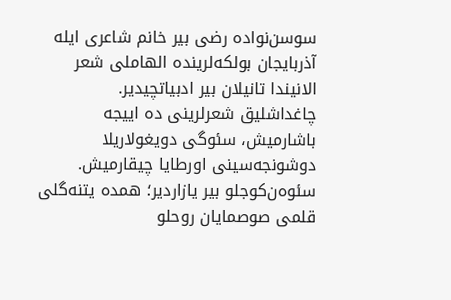سوسن‌نواده رضى بیر خانم ‌شاعرى ایله آذربایجان بولکه‌لرینده الهاملى ‌شعر الانیندا تانیلان بیر ادبیاتچیدیر. چاغداشلیق ‌شعرلرینى ده اییجه باشارمیش، سئوگى دویغولاریلا دوشونجه‌سینى اورطایا چیقارمیش. سئوه‌ن‌کوجلو بیر یازاردیر؛ همده یتنه‌گلى قلمى صوصمایان روحلو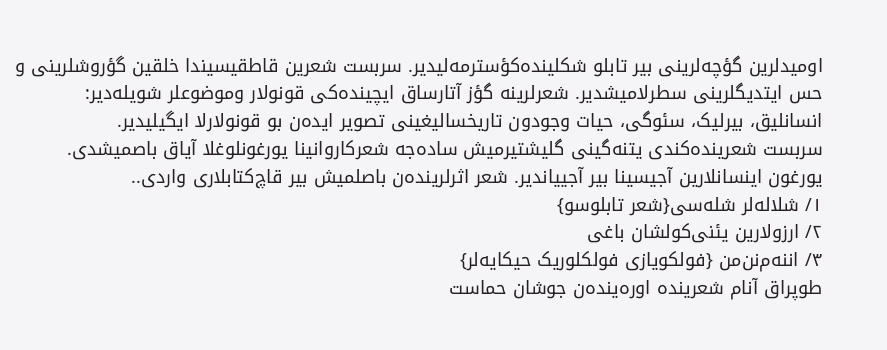اومیدلرین گؤچه‌لرینى بیر تابلو‌ شکلینده‌کؤسترمه‌لیدیر. سربست ‌شعرین قاطقیسیندا خلقین گؤروشلرینى و حس ایتدیگلرینى سطرلامیشدیر. شعرلرینه گؤز آتارساق ایچینده‌کى قونولار و‌موضوعلر‌ شویله‌دیر: انسانلیق، بیرلیک، سئوگى، حیات وجودون تاریخسالیغینى تصویر ایده‌ن بو قونولارلا ایگیلیدیر. سربست ‌شعرینده‌کندى یتنه‌گینى گلیشتیرمیش ساده‌جه ‌شعر‌کاروانینا یورغونلوغلا آیاق باصمیشدى. یورغون اینسانلارین آجیسینا بیر آجییاندیر. شعر اثرلرینده‌ن باصلمیش بیر قاچ‌کتابلارى واردى..
۱/ شلاله‌لر ‌شله‌سى{شعر تابلوسو}
۲/ ارزولارین یئنى‌کولشان باغى
۳/ اننه‌م‌نن‌من {فولکویازى فولکلوریک حیکایه‌لر}
طوپراق آنام شعرینده اوره‌ینده‌ن جوشان حماست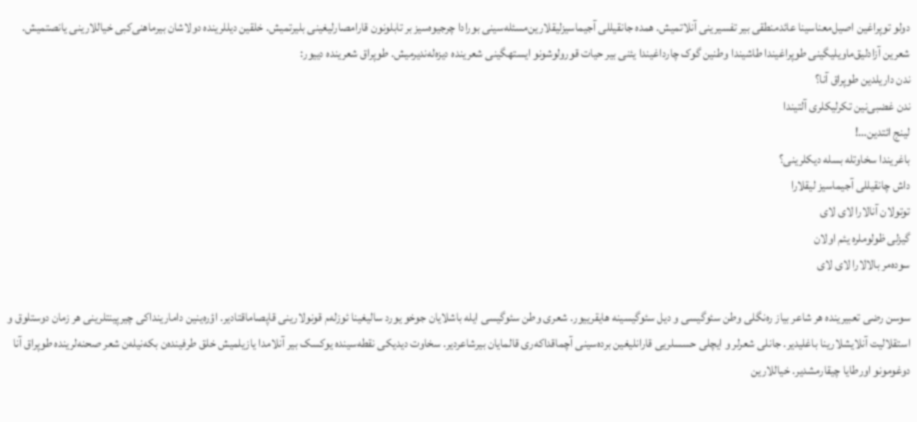دولو توپراغین اصیل‌معناسینا عائد‌منطقى بیر تفسیرینى آنلاتمیش. همده جانقیللى آجیماسیزلیقلارین‌مسئله‌سینی بورادا چرجیوه‌سیز بر تابلونون قارامصارلیغینى بلیرتمیش. خلقین دیللرینده دولاشان بیر‌ماهنى‌کبى خیاللارینى یانصتمیش. شعرین آزادلیق‌ماویلیگینى طوپراغیندا طاشیندا وطنین گوک چارداغیندا یئنى بیر حیات قورولوشونو ایستهگینى ‌شعرینده دیزه‌له‌ندیرمیش. طوپراق‌ شعرینده دییور:
ندن داریلدین طوپراق آنا؟
ندن غضبی‌نین تکرلیکلری آلتیندا
لینج ائتدین…!
باغریندا سخاوتله بسله دیکلرینی؟
داش چانقیللی آجیماسیز لیقلارا
توتولان آنالارا لای لای
گیزلی ظولوملره یئم اولان
سوده‌مر بالالارا لای لای

سوسن رضى تعبیرینده هر ‌شاعر بیاز ره‌نگلى وطن سئوگیسی و دیل سئوگیسینه هایقرییور. شعرى وطن سئوگیسى ایله باشلایان جوخو یورد سالیغینا ئوزله‌م قونولارینى قاپصاماقتادیر. اؤره‌ینین دامارینداکى چیرپینتلرینى هر زمان دوستلوق و استقلالیت آنلایشلارینا باغلیدیر. جانلى ‌شعرلر و ایچلى حسسلریى قارانلیغین برده‌سینی آچماقدا‌که‌رى قالمایان بیر‌شاعردیر. سخاوت دیدیکى ‌نقطه‌سینده یوکسک بیر آنلامدا یازیلمیش خلق طرفینده‌ن بکه‌نیله‌ن ‌شعر صحنه‌لرینده طوپراق آنا دوغومونو اورطایا چیقارمشدیر. خیاللارین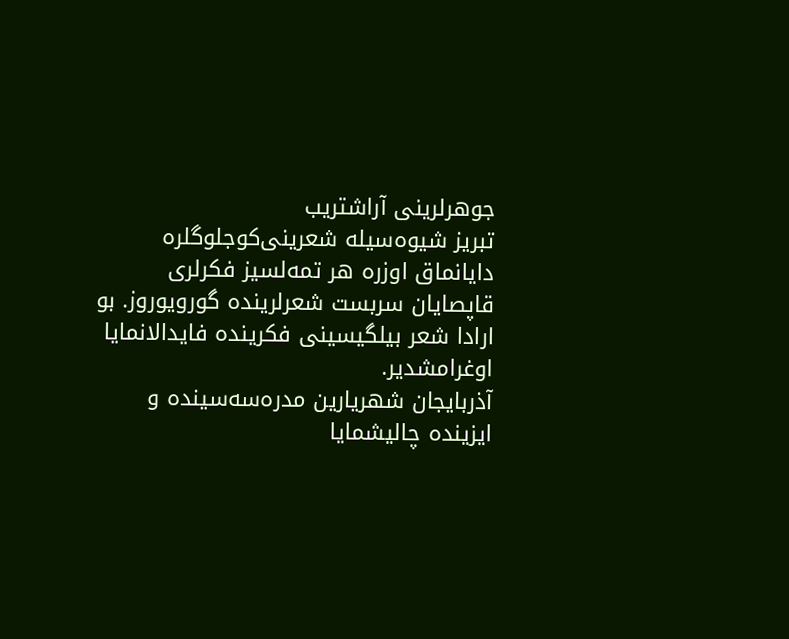جوهرلرینى آراشتریب تبریز ‌شیوه‌سیله ‌شعرینى‌کوجلوگلره دایانماق اوزره هر تمه‌لسیز فکرلرى قاپصایان سربست‌ شعرلرینده گورویوروز. بو ارادا ‌شعر بیلگیسینى فکرینده فایدالانمایا اوغرامشدیر. آذربایجان ‌شهریارین ‌مدره‌سه‌سینده و ایزینده چالیشمایا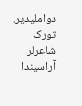دواملیدیر. تورک‌ شاعرلر آراسیندا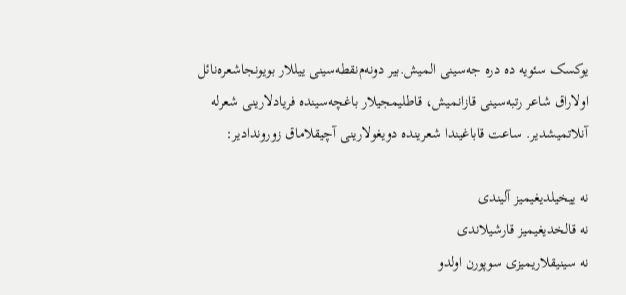یوکسک سئویه ده دره جه‌سینی المیش.بیر دونه‌م‌نقطه‌سینی ییللار بویونجا‌شعره‌نائل اولاراق ‌شاعر رتبه‌سینی قازانمیش، قاطلیمجیلار باغچه‌سینده فریادلارینى ‌شعرله آنلاتمیشدیر. ساعت قاباغیندا‌ شعرینده دویغولارینى آچیقلاماق زوروندادیر:

نه ییخیلدیغیمیز آلیندی
نه قالخدیغیمیز قارشیلاندی
نه سینیقلاریمیزی سوپورن اولدو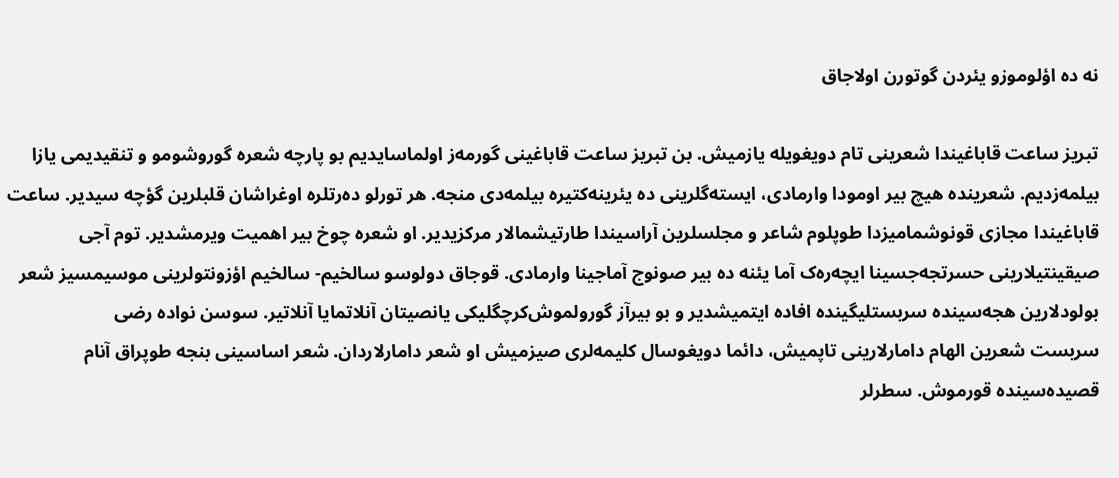نه ده اؤلوموزو یئردن گوتورن اولاجاق

تبریز ساعت قاباغیندا‌ شعرینى تام دویغویله یازمیش. بن تبریز ساعت قاباغینى گورمه‌ز اولماسایدیم بو پارچه ‌شعره گوروشومو و تنقیدیمى یازا بیلمه‌زدیم. شعرینده هیچ بیر اومودا وارمادى، ایسته‌گلرینى ده یئرینه‌کتیره بیلمه‌دى ‌منجه. هر تورلو ده‌رتلره اوغراشان قلبلرین گؤچه سیدیر. ساعت قاباغیندا‌ مجازى قونوشمامیزدا طوپلوم ‌شاعر و مجلسلرین آراسیندا طارتیشمالار ‌مرکزیدیر. او‌ شعره چوخ بیر اهمیت ویرمشدیر. توم آجى صیقینتیلارینى حسرتجه‌جسینا ایچه‌ره‌ک آما یئنه ده بیر صونوج آماجینا وارمادى. قوجاق دولوسو سالخیم- سالخیم اؤزونتولرینى ‌موسیمسیز ‌شعر بولودلارین هجه‌سینده سربستلیگینده افاده ایتمیشدیر و بو بیرآز گورولموش‌کرچگلیکى یانصیتان آنلاتمایا آنلاتیر. سوسن ‌نواده رضى سربست ‌شعرین الهام دامارلارینى تاپمیش، دائما دویغوسال‌ کلیمه‌لری صیزمیش او ‌شعر دامارلاردان. شعر اساسینى بنجه طوپراق آنام قصیده‌سینده قورموش. سطرلر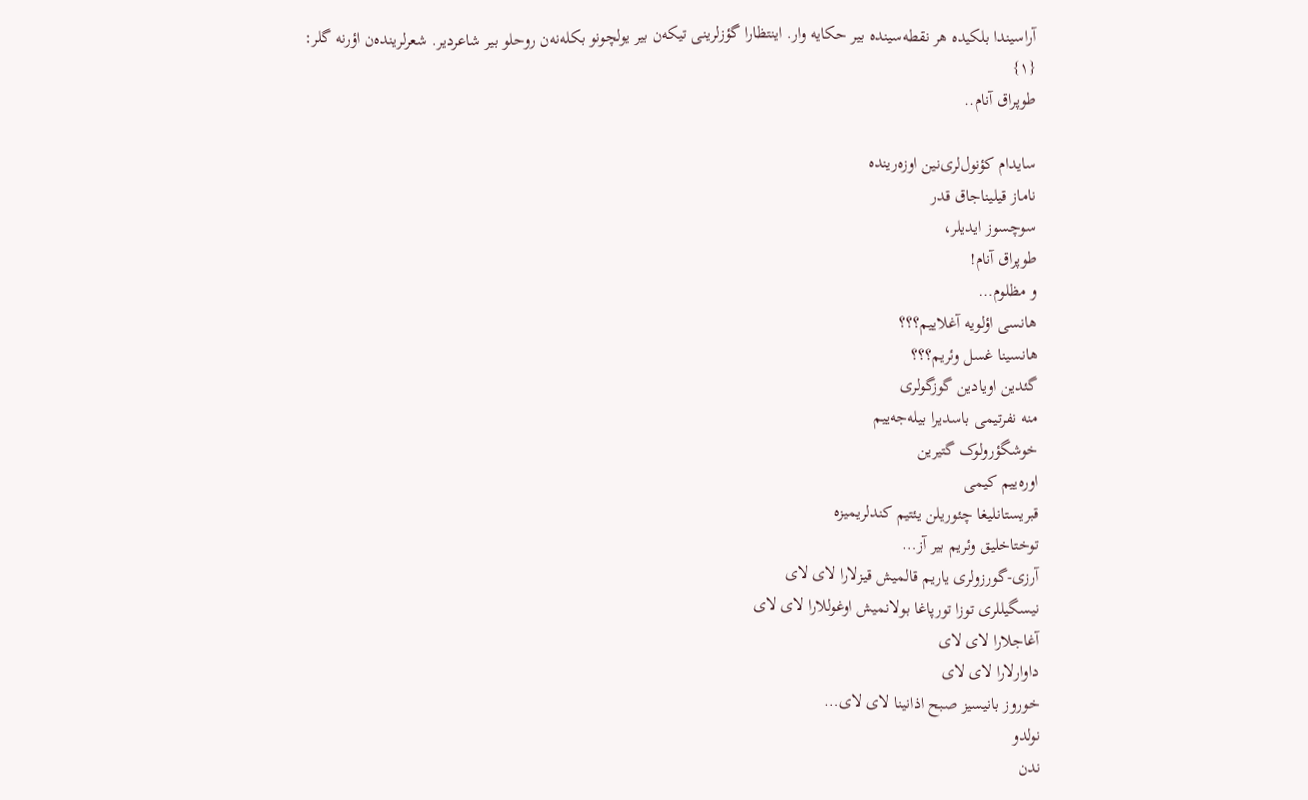آراسیندا بلکیده هر ‌نقطه‌سینده بیر حکایه وار. اینتظارا گؤزلرینى تیکه‌ن بیر یولچونو بکله‌نه‌ن روحلو بیر ‌شاعردیر. شعرلرینده‌ن اؤرنه گلر:
{۱}
طوپراق آنام..

سایدام کؤنول‌لری‌نین اوزه‌رینده
ناماز قیلیناجاق قدر
سوچسوز ایدیلر،
طوپراق آنام!
و ‌مظلوم…
هانسی اؤلویه آغلاییم؟؟؟
هانسینا غسل وئریم؟؟؟
گئدین اویادین گوزگولری
منه ‌نفرتیمی باسدیرا بیله‌جه‌ییم
خوشگؤرولوک گتیرین
اوره‌ییم کیمی
قبریستانلیغا چئوریلن یئتیم کندلریمیزه
توختاخلیق وئریم بیر آز…
آرزی-گورزولری یاریم قالمیش قیزلارا لای لای
نیسگیللری توزا تورپاغا بولانمیش اوغوللارا لای لای
آغاجلارا لای لای
داوارلارا لای لای
خوروز بانیسیز صبح اذانینا لای لای…
نولدو
ندن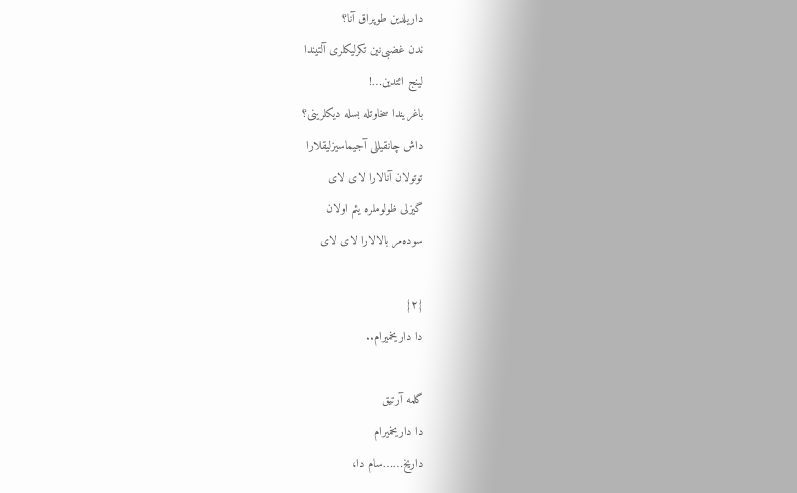داریلدین طوپراق آنا؟
ندن غضبی‌نین تکرلیکلری آلتیندا
لینج ائتدین…!
باغریندا سخاوتله بسله دیکلرینی؟
داش چانقیللی آجیماسیزلیقلارا
توتولان آنالارا لای لای
گیزلی ظولوملره یئم اولان
سوده‌مر بالالارا لای لای

{۲}
دا داریخمیرام..

گلمه آرتیق
دا داریخمیرام
داریخ……سام دا،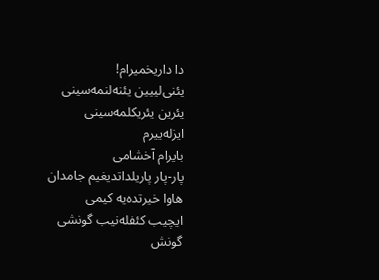دا داریخمیرام!
یئنی‌لییین یئنه‌لنمه‌سینی
یئرین یئریکلمه‌سینی
ایزله‌ییرم
بایرام آخشامی
پار-پار پاریلداتدیغیم جامدان
هاوا خیرتده‌یه کیمی
ایچیب کئفله‌نیب گونشی
گونش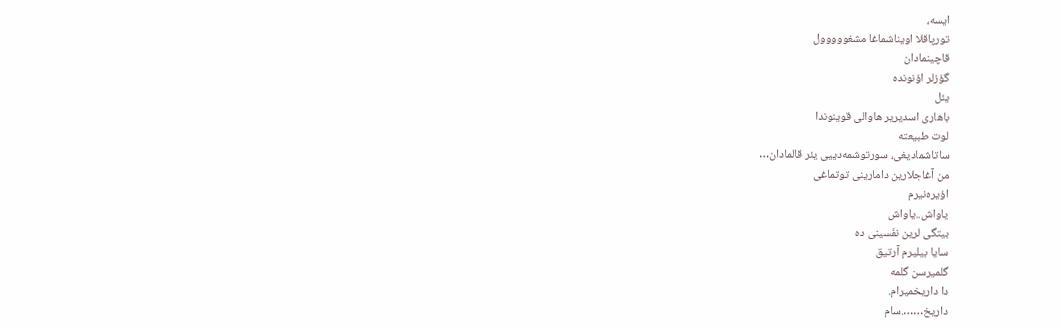ایسه،
تورپاقلا اویناشماغا ‌مشغووووول
قاچینمادان
گؤزلر اؤنونده
یئل
باهاری اسدیریر هاوالی قوینوندا
لوت طبیعته
ساتاشمادیغی، سورتوشمه‌دییی یئر قالمادان…
من آغاجلارین دامارینی توتماغی
اؤیره‌نیرم
یاواش..یاواش
بیتگی لرین ‌نفَسینی ده
سایا بیلیرم آرتیق
گلمیرسن گلمه
دا داریخمیرام.
داریخ…….سام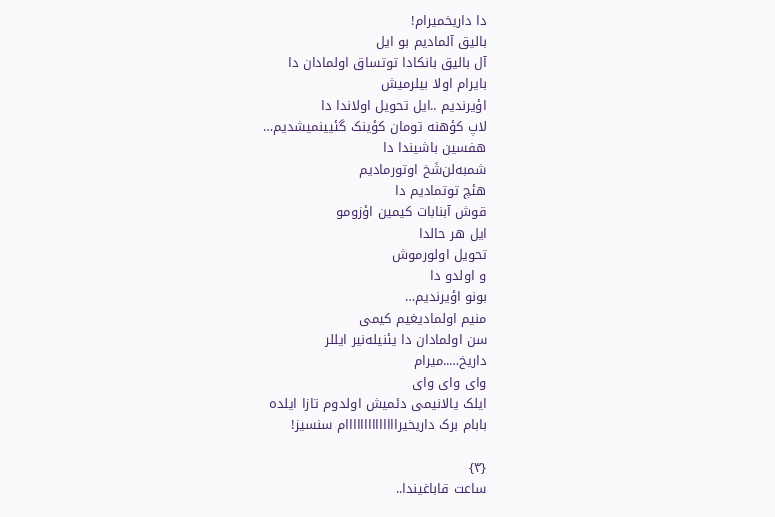دا داریخمیرام!
بالیق آلمادیم بو ایل
آل بالیق بانکادا توتساق اولمادان دا
بایرام اولا بیلرمیش
اؤیرندیم ..ایل تحویل اولاندا دا
لاپ کؤهنه تومان کؤینک گئیینمیشدیم…
هفسین باشیندا دا
شمبه‌لن‌شَخ اوتورمادیم
هئچ توتمادیم دا
قوش آبنابات کیمین اؤزومو
ایل هر حالدا
تحویل اولورموش
و اولدو دا
بونو اؤیرندیم…
منیم اولمادیغیم کیمی
سن اولمادان دا یئنیله‌نیر ایللر
داریخ…..میرام
وای وای وای
ایلک یالانیمی دئمیش اولدوم تازا ایلده
بابام برک داریخیراااااااااااااام سنسیز!

{۳}
ساعت قاباغیندا..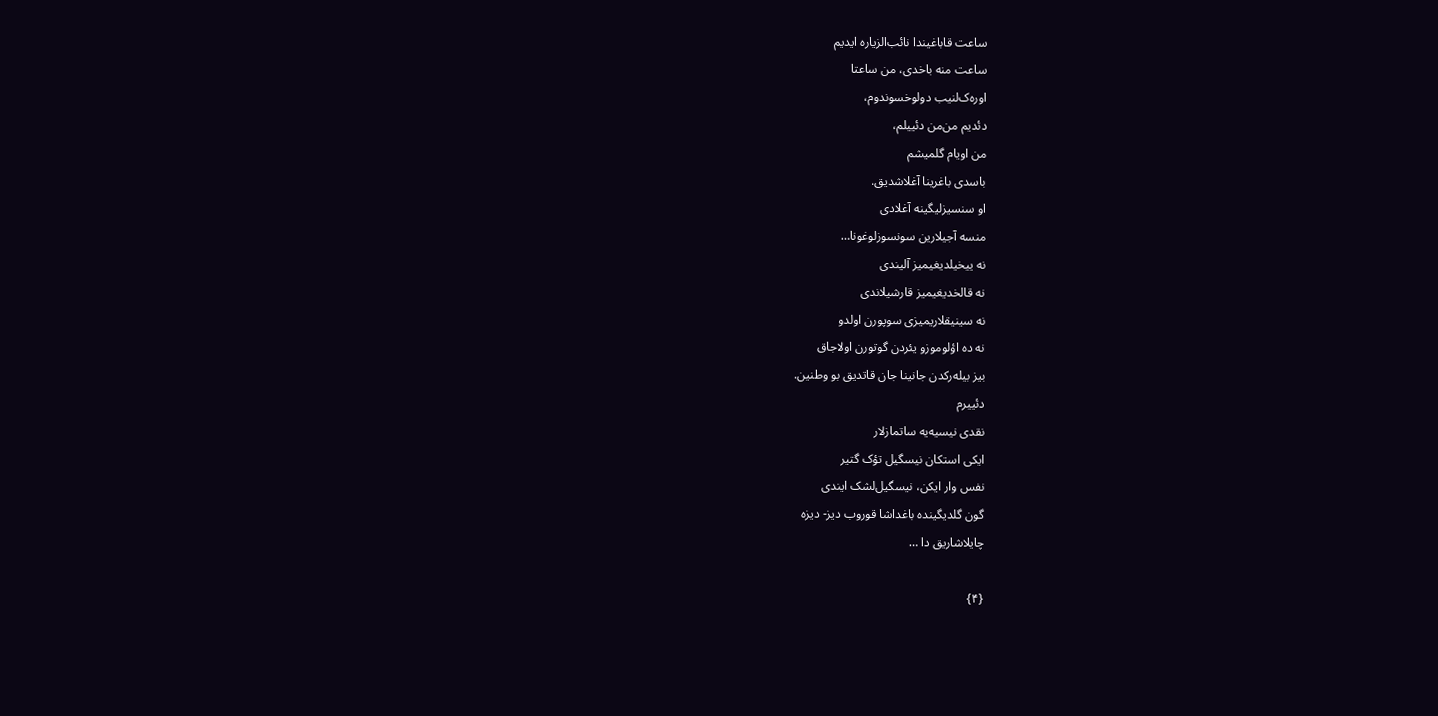ساعت قاباغیندا ‌نائب‌الزیاره ایدیم
ساعت ‌منه باخدی،‌ من ساعتا
اوره‌ک‌لنیب دولوخسوندوم،
دئدیم ‌من‌من دئییلم،
من اویام گلمیشم
باسدی باغرینا آغلاشدیق.
او سنسیزلیگینه آغلادی
منسه آجیلارین سونسوزلوغونا…
نه ییخیلدیغیمیز آلیندی
نه قالخدیغیمیز قارشیلاندی
نه سینیقلاریمیزی سوپورن اولدو
نه ده اؤلوموزو یئردن گوتورن اولاجاق
بیز بیله‌رکدن جانینا جان قاتدیق بو وطنین.
دئییرم
نقدی ‌نیسیه‌یه ساتمازلار
ایکی استکان ‌نیسگیل تؤک گتیر
نفس وار ایکن،‌ نیسگیل‌لشک ایندی
گون گلدیگینده باغداشا قوروب دیز- دیزه
چایلاشاریق دا …

{۴}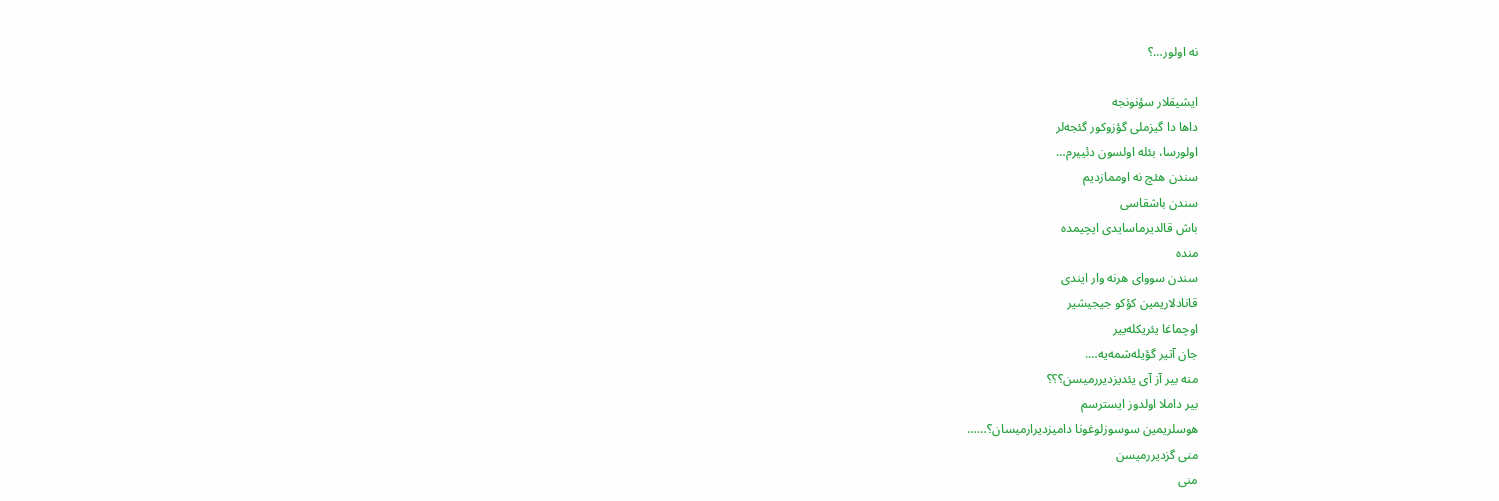نه اولور…؟

ایشیقلار سؤنونجه
داها دا گیزملی گؤزوکور گئجه‌لر
اولورسا، بئله اولسون دئییرم…
سندن هئچ‌ نه اوممازدیم
سندن باشقاسی
باش قالدیرماسایدی ایچیمده
منده
سندن سووای هر‌نه وار ایندی
قانادلاریمین کؤکو جیجیشیر
اوچماغا یئریکله‌ییر
جان آتیر گؤیله‌شمه‌یه….
منه بیر آز آی یئدیزدیررمیسن؟؟؟
بیر داملا اولدوز ایسترسم
هوسلریمین سوسوزلوغونا دامیزدیرارمیسان؟……
منی گزدیررمیسن
منی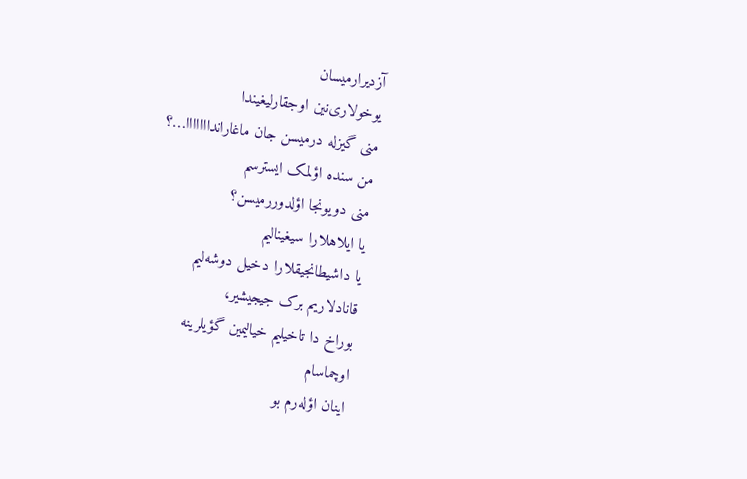آزدیرارمیسان
یوخولاری‌نین اوجقارلیغیندا
منی گیزله درمیسن جان ‌ماغاراندااااااا…؟
من سنده اؤلمک ایسترسم
منی دویونجا اؤلدوررمیسن؟
یا ایلاهلارا سیغینالیم
یا دا‌شیطانجیقلارا دخیل دوشه‌لیم
قانادلاریم برک جیجیشیر،
بوراخ دا تاخیلیم خیالیمین گؤیلرینه
اوچماسام
اینان اؤله‌رم بو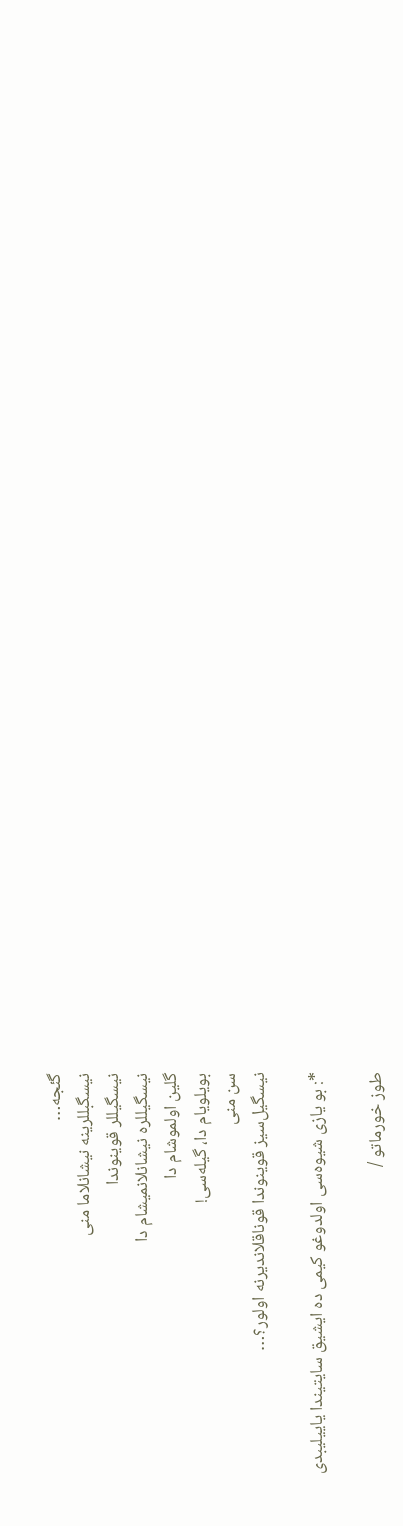گئجه…
نیسگبللرینه ‌نیشانلاما ‌منی
نیسگیللر قوینوندا
نیسگیللره ‌نیشانلانمیشام دا
گلین اولموشام دا
بویلویام دا، گیله‌سی!
سن ‌منی
نیسگیل‌سیز قوینوندا قوناقلاندیر‌نه اولور؟…

*: بو یازی شیوه‌سی اولدوغو کیمی ده ایشیق سایتیندا یاییلیبدی

طوز خورماتو /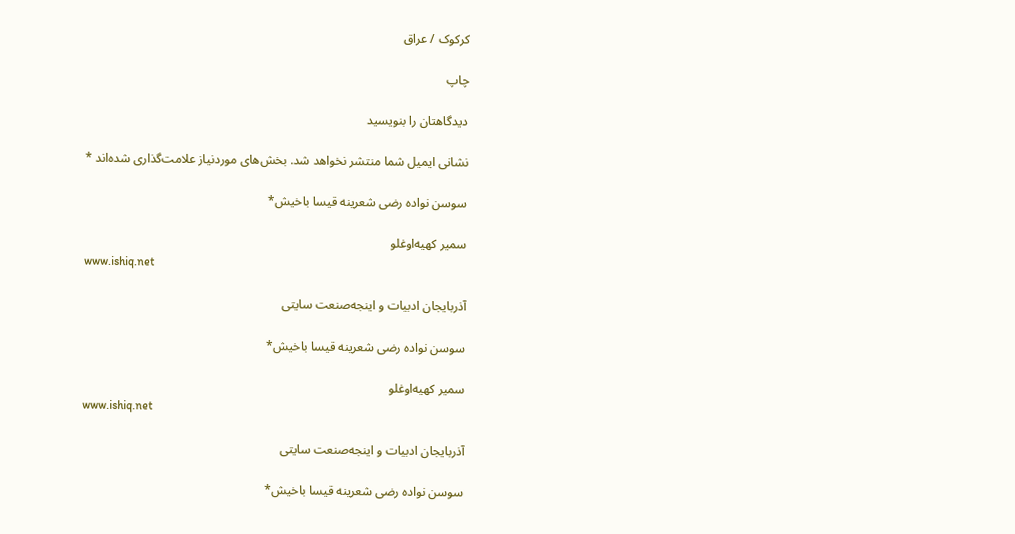کرکوک / عراق

چاپ

دیدگاهتان را بنویسید

نشانی ایمیل شما منتشر نخواهد شد. بخش‌های موردنیاز علامت‌گذاری شده‌اند *

سوسن ‌نواده رضى شعرینه قیسا باخیش*

سمیر کهیه‌اوغلو
www.ishiq.net

آذربایجان ادبیات و اینجه‌صنعت سایتی

سوسن ‌نواده رضى شعرینه قیسا باخیش*

سمیر کهیه‌اوغلو
www.ishiq.net

آذربایجان ادبیات و اینجه‌صنعت سایتی

سوسن ‌نواده رضى شعرینه قیسا باخیش*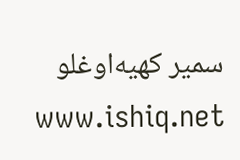سمیر کهیه‌اوغلو
www.ishiq.net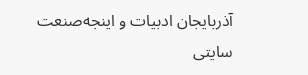آذربایجان ادبیات و اینجه‌صنعت سایتی